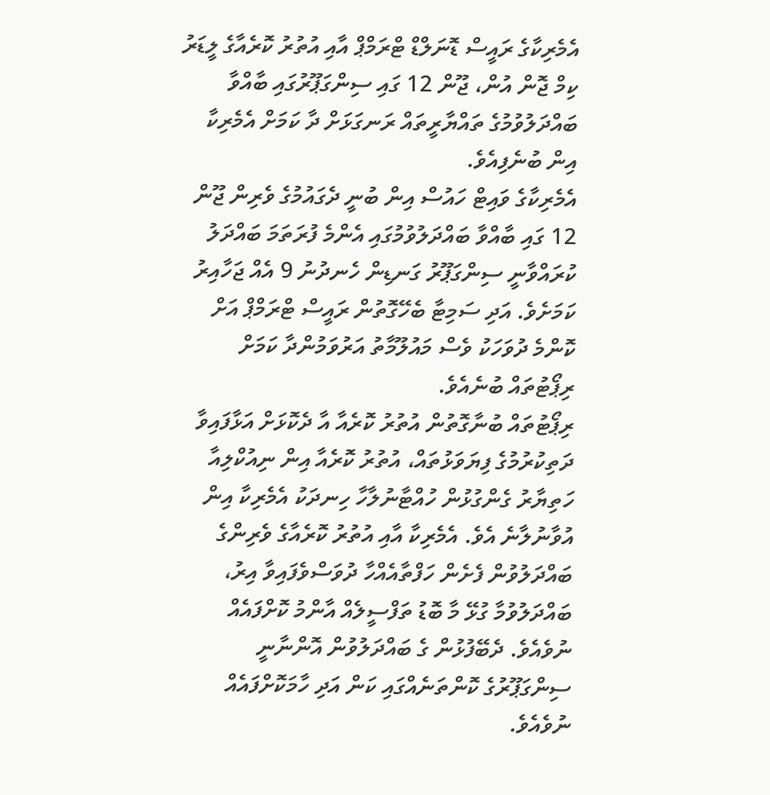އެމެރިކާގެ ރައީސް ޑޮނަލްޑް ޓްރަމްޕް އާއި އުތުރު ކޮރެއާގެ ލީޑަރު ކިމް ޖޮން އުން، ޖޫން 12 ގައި ސިންގަޕޫރުގައި ބާއްވާ ބައްދަލުވުމުގެ ތައްޔާރީތައް ރަނގަޅަށް ދާ ކަމަށް އެމެރިކާ އިން ބުނެފިއެވެ.
އެމެރިކާގެ ވައިޓް ހައުސް އިން ބުނީ ދެގައުމުގެ ވެރިން ޖޫން 12 ގައި ބާއްވާ ބައްދަލުވުމުގައި އެންމެ ފުރަތަމަ ބައްދަލު ކުރައްވާނީ ސިންގަޕޫރު ގަނޑިން ހެނދުނު 9 އެއް ޖަހާއިރު ކަމަށެވެ. އަދި ސަމިޓާ ބެހޭގޮތުން ރައީސް ޓްރަމްޕް އަށް ކޮންމެ ދުވަހަކު ވެސް މައުލޫމާތު އަރުވަމުންދާ ކަމަށް ރިޕޯޓުތައް ބުނެއެވެ.
ރިޕޯޓުތައް ބުނާގޮތުން އުތުރު ކޮރެއާ އާ ދެކޮޅަށް އަޅާފައިވާ ދަތިކުރުމުގެ ފިޔަވަޅުތައް، އުތުރު ކޮރެއާ އިން ނިއުކްލިއާ ހަތިޔާރު ގެންގުޅުން ހުއްޓާނުލާހާ ހިނދަކު އެމެރިކާ އިން އުވާނުލާނެ އެވެ. އެމެރިކާ އާއި އުތުރު ކޮރެއާގެ ވެރިންގެ ބައްދަލުވުން ފެށެން ހަފްތާއެއްހާ ދުވަސްވެފައިވާ އިރު، ބައްދަލުވުމާ ގުޅޭ މާ ބޮޑު ތަފްސީލެއް އާންމު ކޮށްފައެއް ނުވެއެވެ. ދެބޭފުޅުން ގެ ބައްދަލުވުން އޮންނާނީ ސިންގަޕޫރުގެ ކޮންތަނެއްގައި ކަން އަދި ހާމަކޮށްފައެއް ނުވެއެވެ.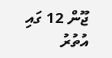ޖޫން 12 ގައި އުތުރު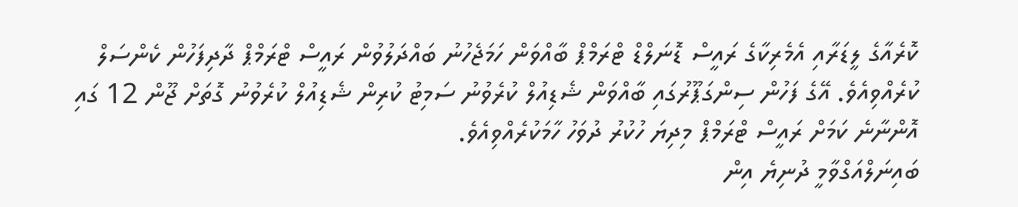ކޮރެއާގެ ލީޑަރާއި އެމެރިކާގެ ރައީސް ޑޮނަލްޑް ޓްރަމްޕް ބާއްވަން ހަމަޖެހުނު ބައްދަލުވުން ރައީސް ޓްރަމްޕް ދާދިފަހުން ކެންސަލް ކުރެއްވިއެވެ. އޭގެ ފަހުން ސިންގަޕޫރުގައި ބާއްވަން ޝެޑިއުލް ކުރެވުނު ސަމިޓު ކުރިން ޝެޑިއުލް ކުރެވުނު ގޮތަށް ޖޫން 12 ގައި އޮންނާނެ ކަމަށް ރައީސް ޓްރަމްޕް މިދިޔަ ހުކުރު ދުވަހު ހާމަކުރެއްވިއެވެ.
ބައިނަލްއަގްވާމީ ދުނިޔެ އިން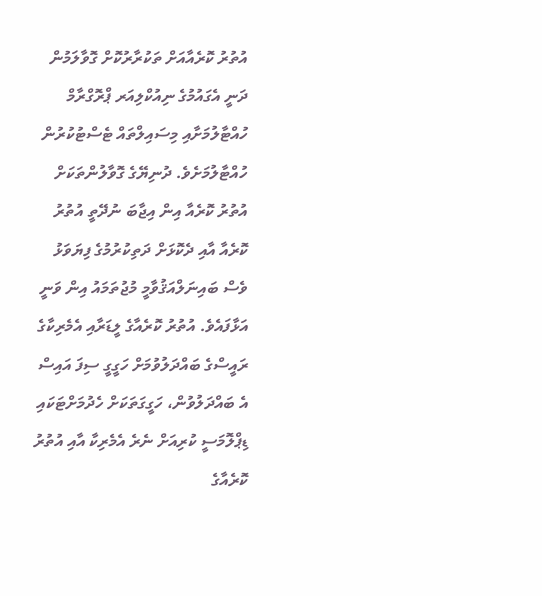އުތުރު ކޮރެއާއަށް ތަކުރާރުކޮށް ގޮވާލަމުން ދަނީ އެގައުމުގެ ނިއުކްލިއަރ ޕްރޮގްރާމް ހުއްޓާލުމަށާއި މިސައިލްތައް ޓެސްޓުކުރުން ހުއްޓާލުމަށެވެ. ދުނިޔޭގެ ގޮވާލުންތަކަށް އުތުރު ކޮރެއާ އިން އިޖާބަ ނުދޭތީ އުތުރު ކޮރެއާ އާއި ދެކޮޅަށް ދަތިކުރުމުގެ ފިޔަވަޅު ވެސް ބައިނަލްއަޤުވާމީ މުޖުތަމައު އިން ވަނީ އަޅާފައެވެ. އުތުރު ކޮރެއާގެ ލީޑަރާއި އެމެރިކާގެ ރައީސްގެ ބައްދަލުވުމަށް ހަގީގީ ސިފަ އައިސް އެ ބައްދަލުވުން، ހަގީގަތަކަށް ހެދުމަށްޓަކައި ޑިޕްލޮމަސީ ކުރިއަށް ނެރެ އެމެރިކާ އާއި އުތުރު ކޮރެއާގެ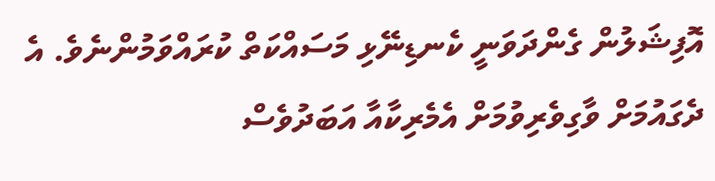އޮފިޝަލުން ގެންދަވަނީ ކެނޑިނޭޅި މަސައްކަތް ކުރައްވަމުންނެވެ. އެ ދެގައުމަށް ވާގިވެރިވުމަށް އެމެރިކާއާ އަބަދުވެސް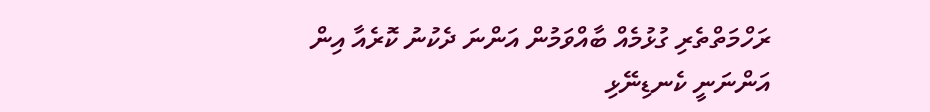ރަހްމަތްތެރި ގުޅުމެއް ބާއްވަމުން އަންނަ ދެކުނު ކޮރެއާ އިން އަންނަނީ ކެނޑިނޭޅި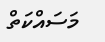މަސައްކަތް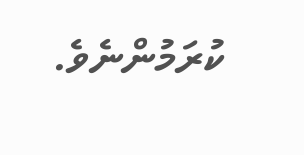ކުރަމުންނެވެ.